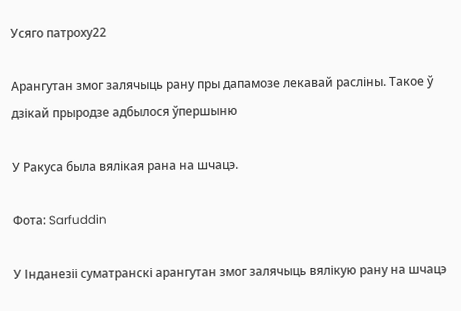Усяго патроху22

Арангутан змог залячыць рану пры дапамозе лекавай расліны. Такое ў дзікай прыродзе адбылося ўпершыню

У Ракуса была вялікая рана на шчацэ.

Фота: Sarfuddin

У Інданезіі суматранскі арангутан змог залячыць вялікую рану на шчацэ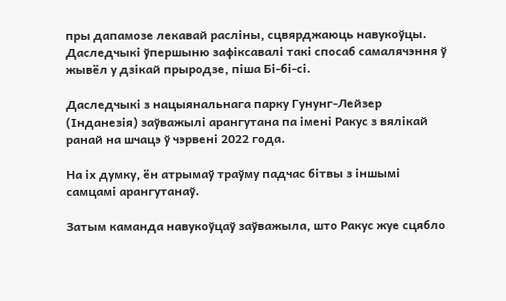пры дапамозе лекавай расліны, сцвярджаюць навукоўцы. Даследчыкі ўпершыню зафіксавалі такі спосаб самалячэння ў жывёл у дзікай прыродзе, піша Бі-бі-сі.

Даследчыкі з нацыянальнага парку Гунунг-Лейзер (Інданезія) заўважылі арангутана па імені Ракус з вялікай ранай на шчацэ ў чэрвені 2022 года.

На іх думку, ён атрымаў траўму падчас бітвы з іншымі самцамі арангутанаў.

Затым каманда навукоўцаў заўважыла, што Ракус жуе сцябло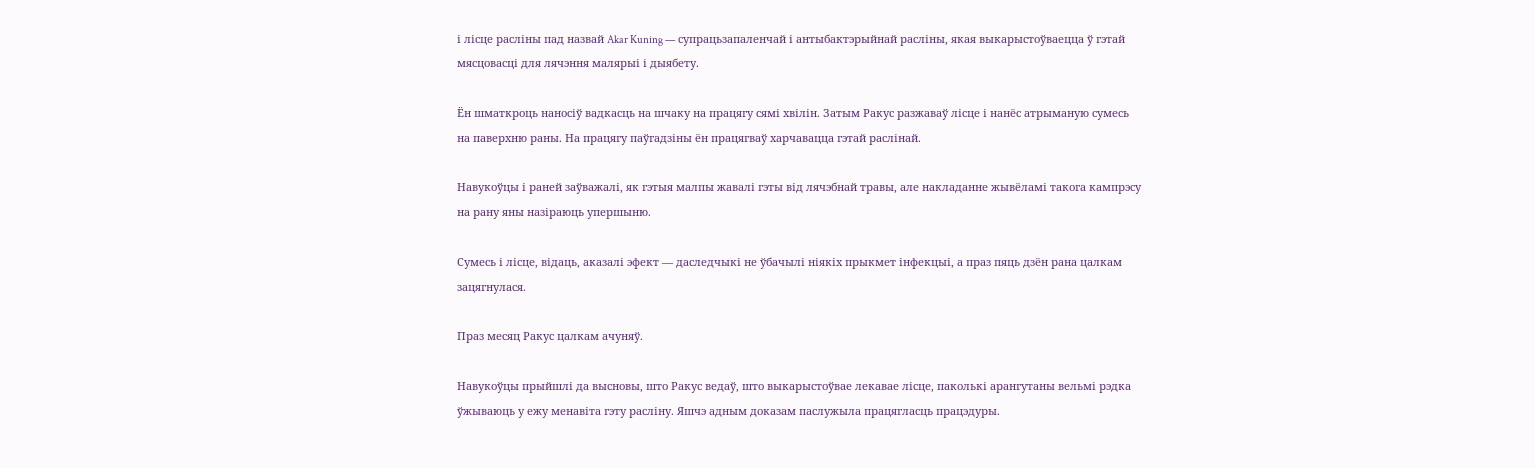і лісце расліны пад назвай Akar Kuning — супрацьзапаленчай і антыбактэрыйнай расліны, якая выкарыстоўваецца ў гэтай мясцовасці для лячэння малярыі і дыябету.

Ён шматкроць наносіў вадкасць на шчаку на працягу сямі хвілін. Затым Ракус разжаваў лісце і нанёс атрыманую сумесь на паверхню раны. На працягу паўгадзіны ён працягваў харчавацца гэтай раслінай.

Навукоўцы і раней заўважалі, як гэтыя малпы жавалі гэты від лячэбнай травы, але накладанне жывёламі такога кампрэсу на рану яны назіраюць упершыню.

Сумесь і лісце, відаць, аказалі эфект — даследчыкі не ўбачылі ніякіх прыкмет інфекцыі, а праз пяць дзён рана цалкам зацягнулася.

Праз месяц Ракус цалкам ачуняў.

Навукоўцы прыйшлі да высновы, што Ракус ведаў, што выкарыстоўвае лекавае лісце, паколькі арангутаны вельмі рэдка ўжываюць у ежу менавіта гэту расліну. Яшчэ адным доказам паслужыла працягласць працэдуры.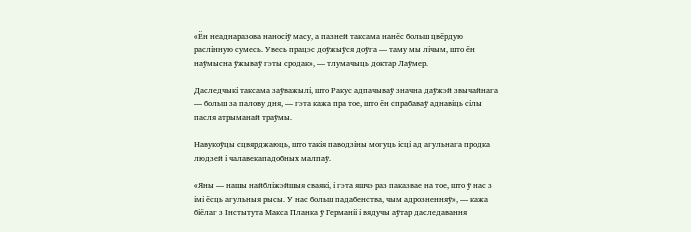«Ён неаднаразова наносіў масу, а пазней таксама нанёс больш цвёрдую раслінную сумесь. Увесь працэс доўжыўся доўга — таму мы лічым, што ён наўмысна ўжываў гэты сродак», — тлумачыць доктар Лаўмер.

Даследчыкі таксама заўважылі, што Ракус адпачываў значна даўжэй звычайнага — больш за палову дня, — гэта кажа пра тое, што ён спрабаваў аднавіць сілы пасля атрыманай траўмы.

Навукоўцы сцвярджаюць, што такія паводзіны могуць ісці ад агульнага продка людзей і чалавекападобных малпаў.

«Яны — нашы найбліжэйшыя сваякі, і гэта яшчэ раз паказвае на тое, што ў нас з імі ёсць агульныя рысы. У нас больш падабенства, чым адрозненняў», — кажа біёлаг з Інстытута Макса Планка ў Германіі і вядучы аўтар даследавання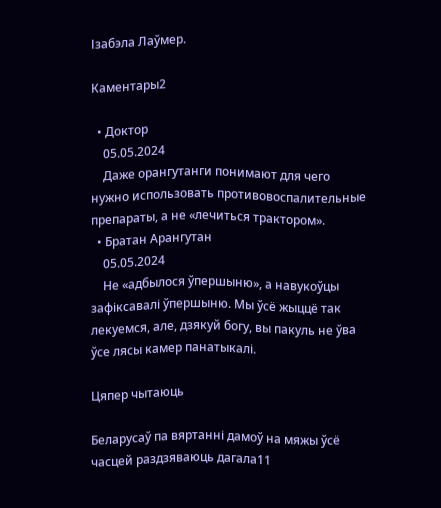Ізабэла Лаўмер.

Каментары2

  • Доктор
    05.05.2024
    Даже орангутанги понимают для чего нужно использовать противовоспалительные препараты, а не «лечиться трактором».
  • Братан Арангутан
    05.05.2024
    Не «адбылося ўпершыню», а навукоўцы зафіксавалі ўпершыню. Мы ўсё жыццё так лекуемся, але, дзякуй богу, вы пакуль не ўва ўсе лясы камер панатыкалі.

Цяпер чытаюць

Беларусаў па вяртанні дамоў на мяжы ўсё часцей раздзяваюць дагала11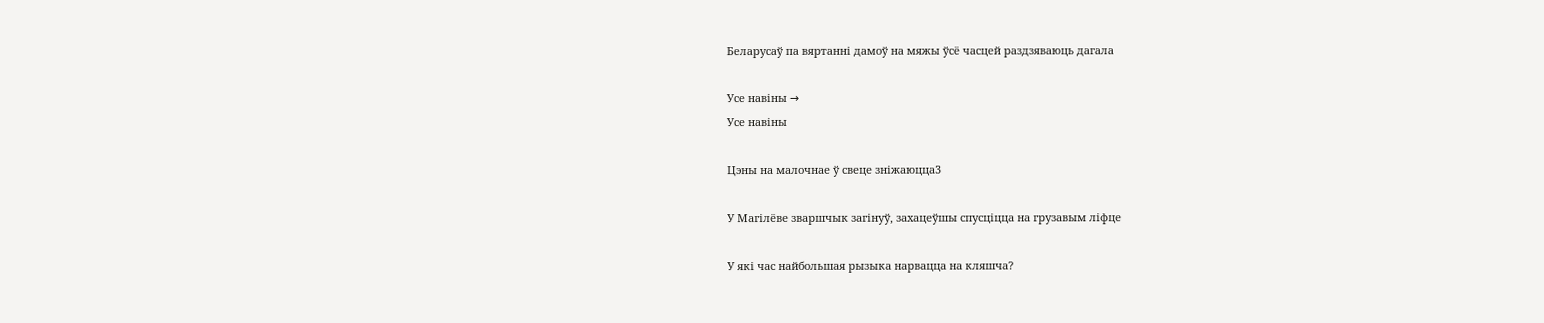Беларусаў па вяртанні дамоў на мяжы ўсё часцей раздзяваюць дагала

Усе навіны →
Усе навіны

Цэны на малочнае ў свеце зніжаюцца3

У Магілёве зваршчык загінуў, захацеўшы спусціцца на грузавым ліфце

У які час найбольшая рызыка нарвацца на кляшча?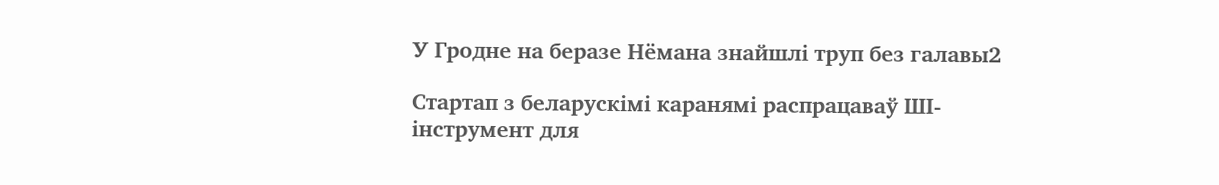У Гродне на беразе Нёмана знайшлі труп без галавы2

Стартап з беларускімі каранямі распрацаваў ШІ-інструмент для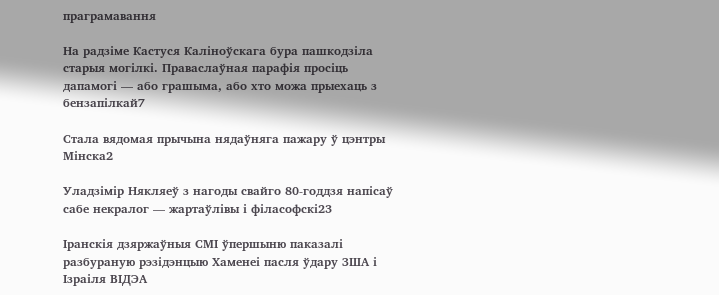праграмавання

На радзіме Кастуся Каліноўскага бура пашкодзіла старыя могілкі. Праваслаўная парафія просіць дапамогі — або грашыма, або хто можа прыехаць з бензапілкай7

Стала вядомая прычына нядаўняга пажару ў цэнтры Мінска2

Уладзімір Някляеў з нагоды свайго 80‑годдзя напісаў сабе некралог — жартаўлівы і філасофскі23

Іранскія дзяржаўныя СМІ ўпершыню паказалі разбураную рэзідэнцыю Хаменеі пасля ўдару ЗША і Ізраіля ВІДЭА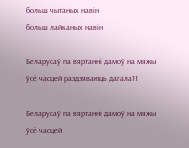больш чытаных навін
больш лайканых навін

Беларусаў па вяртанні дамоў на мяжы ўсё часцей раздзяваюць дагала11

Беларусаў па вяртанні дамоў на мяжы ўсё часцей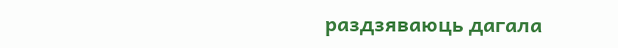раздзяваюць дагала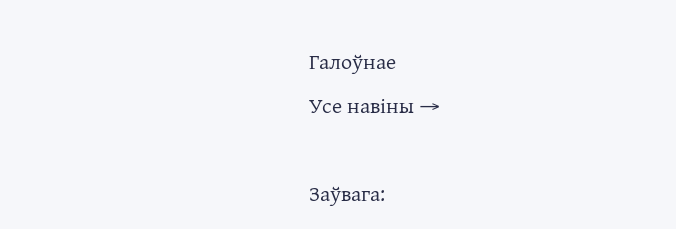Галоўнае
Усе навіны →

Заўвага: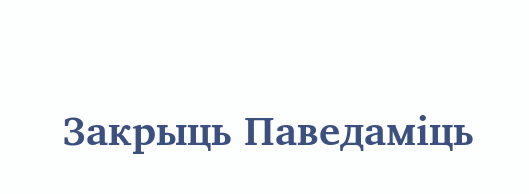Закрыць Паведаміць